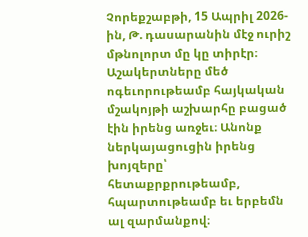Չորեքշաբթի, 15 Ապրիլ 2026-ին, Թ. դասարանին մէջ ուրիշ մթնոլորտ մը կը տիրէր։ Աշակերտները մեծ ոգեւորութեամբ հայկական մշակոյթի աշխարհը բացած էին իրենց առջեւ։ Անոնք ներկայացուցին իրենց խոյզերը՝ հետաքրքրութեամբ, հպարտութեամբ եւ երբեմն ալ զարմանքով։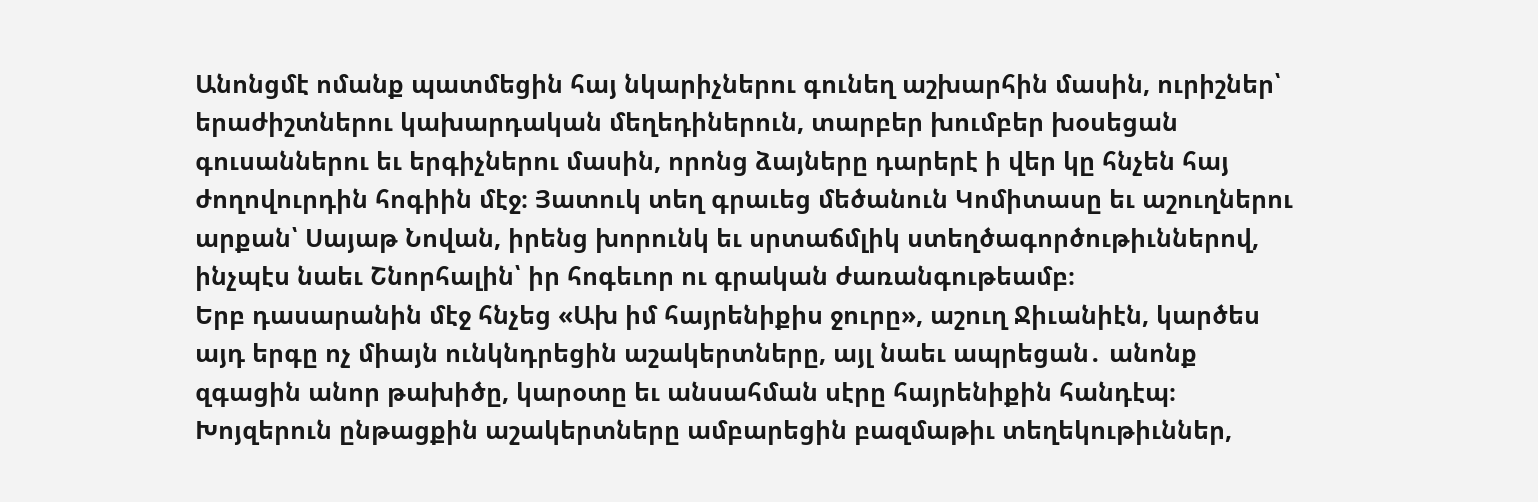Անոնցմէ ոմանք պատմեցին հայ նկարիչներու գունեղ աշխարհին մասին, ուրիշներ՝ երաժիշտներու կախարդական մեղեդիներուն, տարբեր խումբեր խօսեցան գուսաններու եւ երգիչներու մասին, որոնց ձայները դարերէ ի վեր կը հնչեն հայ ժողովուրդին հոգիին մէջ։ Յատուկ տեղ գրաւեց մեծանուն Կոմիտասը եւ աշուղներու արքան՝ Սայաթ Նովան, իրենց խորունկ եւ սրտաճմլիկ ստեղծագործութիւններով, ինչպէս նաեւ Շնորհալին՝ իր հոգեւոր ու գրական ժառանգութեամբ։
Երբ դասարանին մէջ հնչեց «Ախ իմ հայրենիքիս ջուրը», աշուղ Ջիւանիէն, կարծես այդ երգը ոչ միայն ունկնդրեցին աշակերտները, այլ նաեւ ապրեցան․ անոնք զգացին անոր թախիծը, կարօտը եւ անսահման սէրը հայրենիքին հանդէպ։
Խոյզերուն ընթացքին աշակերտները ամբարեցին բազմաթիւ տեղեկութիւններ,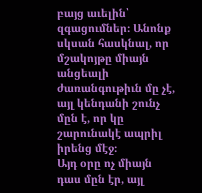բայց աւելին՝ զգացումներ։ Անոնք սկսան հասկնալ, որ մշակոյթը միայն անցեալի ժառանգութիւն մը չէ, այլ կենդանի շունչ մըն է, որ կը շարունակէ ապրիլ իրենց մէջ։
Այդ օրը ոչ միայն դաս մըն էր, այլ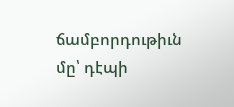ճամբորդութիւն մը՝ դէպի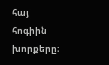հայ հոգիին խորքերը։